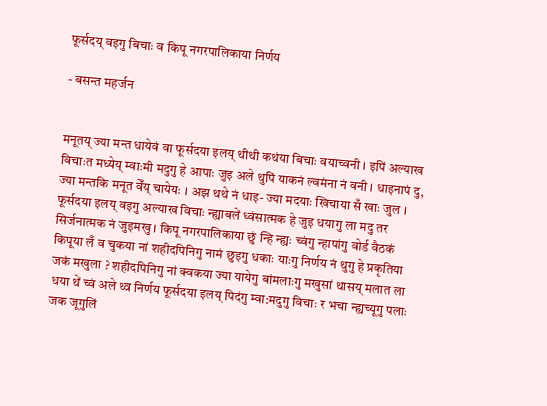फूर्सदय् वइगु बिचाः व किपू नगरपालिकाया निर्णय

- बसन्त महर्जन


मनूतय् ज्या मन्त धायेवं वा फूर्सदया इलय् थीथी कथंया बिचाः वयाच्वनी । इपिं अल्याख विचाःत मध्येय् म्वाःमी मदुगु हे आपाः जुइ अले थुपिं याकनं ल्वमंना नं वनी । धाइनापं दु, ज्या मन्तकि मनूत वेँय् चायेयः । अझ थथे नं धाइ- ज्या मदयाः खिचाया सँ खाः जुल । फूर्सदया इलय् वइगु अल्याख विचाः न्ह्याबलें ध्वंसात्मक हे जुइ धयागु ला मदु तर सिर्जनात्मक नं जुइमखु । किपू नगरपालिकाया छुं न्हि न्ह्यः च्वंगु न्हापांगु वोर्ड वैठकं किपूया लँ व चुकया नां शहीदपिनिगु नामं छुइगु धकाः याःगु निर्णय नं थुगु हे प्रकृतिया जकं मखुला ? शहीदपिनिगु नां क्वकया ज्या यायेगु बांमलाःगु मखुसां थासय् मलात ला धया थें च्वं अले थ्व निर्णय फूर्सदया इलय् पिदंगु म्वा:मदुगु विचाः र भचा न्ह्यच्यूगु पलाः जक जूगुलिं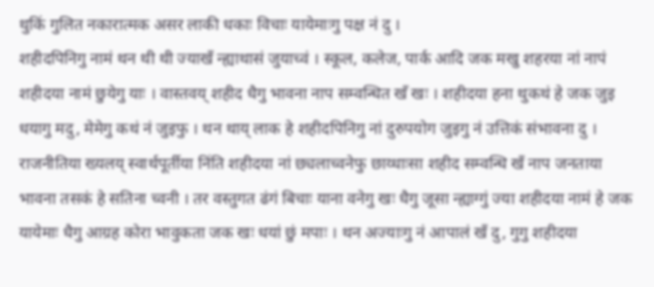थुकिं गुलित नकारात्मक असर लाकी धकाः विचाः यायेमाःगु पक्ष नं दु ।
शहीदपिनिगु नामं थन थी थी ज्याखँ न्ह्याथासं जुयाच्वं । स्कूल, कलेज, पार्क आदि जक मखु शहरया नां नापं शहीदया नामं छुयेगु याः । वास्तवय् शहीद धैगु भावना नाप सम्वन्धित खँ खः । शहीदया हना थुकथं हे जक जुइ धयागु मदु, मेमेगु कथं नं जुइफु । थन थाय् लाक हे शहीदपिनिगु नां दुरुपयोग जुइगु नं उत्तिकं संभावना दु । राजनीतिया ख्यलय् स्वार्थपूर्तीया निंति शहीदया नां छ्यलाच्वनेफु छाय्धाःसा शहीद सम्वन्धि खँ नाप जनताया भावना तसकं हे सतिना च्वनी । तर वस्तुगत ढंगं बिचाः याना वनेगु खः धैगु जूसा न्ह्याग्गुं ज्या शहीदया नामं हे जक यायेमाः धैगु आग्रह कोरा भावुकता जक खः धयां छुं मपाः । थन अज्याःगु नं आपालं खँ दु, गुगु शहीदया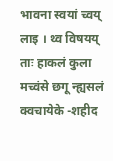भावना स्वयां च्वय् लाइ । थ्व विषयय् ताः हाकलं कुला मच्वंसे छगू न्ह्यसलं क्वचायेके -शहीद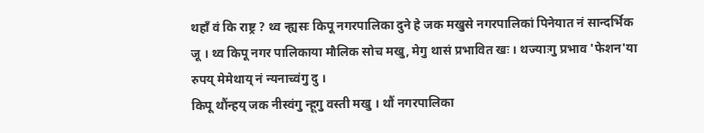थहाँ वं कि राष्ट्र ? थ्व न्ह्यसः किपू नगरपालिका दुने हे जक मखुसे नगरपालिकां पिनेयात नं सान्दर्भिक जू । थ्व किपू नगर पालिकाया मौलिक सोच मखु, मेगु थासं प्रभावित खः । थज्याःगु प्रभाव 'फेशन'या रुपय् मेमेथाय् नं न्यनाच्वंगु दु ।
किपू थौंन्हय् जक नीस्वंगु न्हूगु वस्ती मखु । थौं नगरपालिका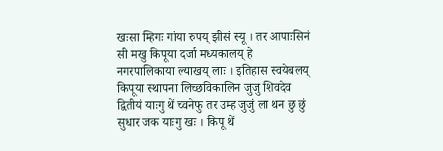खःसा म्हिगः गांया रुपय् झीसं स्यू । तर आपाःसिनं सी मखु किपूया दर्जा मध्यकालय् हे नगरपालिकाया ल्याखय् लाः । इतिहास स्वयेबलय् किपूया स्थापना लिच्छविकालिन जुजु शिवदेव द्वितीयं याःगु थें च्वनेफु तर उम्ह जुजुं ला थन छु छुं सुधार जक याःगु खः । किपू थें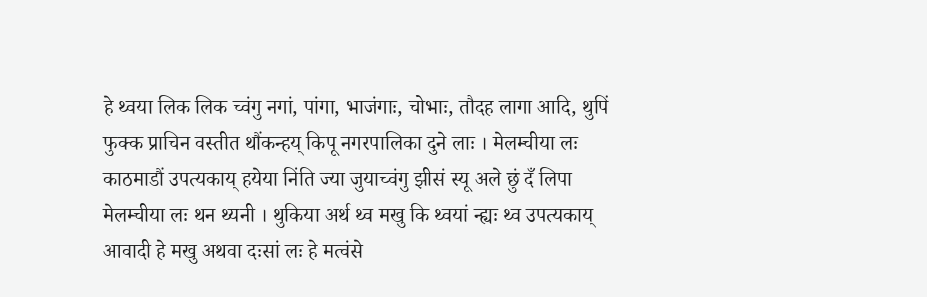हे थ्वया लिक लिक च्वंगु नगां, पांगा, भाजंगाः, चोभाः, तौदह लागा आदि, थुपिं फुक्क प्राचिन वस्तीत थौंकन्हय् किपू नगरपालिका दुने लाः । मेलम्चीया लः काठमाडौं उपत्यकाय् हयेया निंति ज्या जुयाच्वंगु झीसं स्यू अले छुं दँ लिपा मेलम्चीया लः थन थ्यनी । थुकिया अर्थ थ्व मखु कि थ्वयां न्ह्यः थ्व उपत्यकाय् आवादी हे मखु अथवा दःसां लः हे मत्वंसे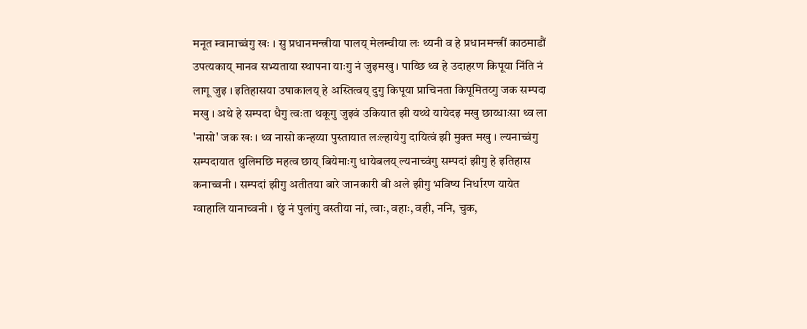मनूत म्वानाच्वंगु खः । सु प्रधानमन्त्रीया पालय् मेलम्चीया लः थ्यनी व हे प्रधानमन्त्रीं काठमाडौं उपत्यकाय् मानव सभ्यताया स्थापना याःगु नं जुइमखु । पाय्छि थ्व हे उदाहरण किपूया निंति नं लागू जुइ । इतिहासया उषाकालय् हे अस्तित्वय् दुगु किपूया प्राचिनता किपूमितय्गु जक सम्पदा मखु । अथे हे सम्पदा धैगु त्वःता थकूगु जुइवं उकियात झी यथ्थे यायेदइ मखु छाय्धाःसा थ्व ला 'नासो' जक खः । थ्व नासो कन्हय्या पुस्तायात लःल्हायेगु दायित्वं झी मुक्त मखु । ल्यनाच्वंगु सम्पदायात थुलिमछि महत्व छाय् बियेमाःगु धायेबलय् ल्यनाच्वंगु सम्पदां झीगु हे इतिहास कनाच्वनी । सम्पदां झीगु अतीतया बारे जानकारी बी अले झीगु भविष्य निर्धारण यायेत ग्वाहालि यानाच्वनी । छुं नं पुलांगु वस्तीया नां, त्वाः, वहाः, वही, ननि, चुक,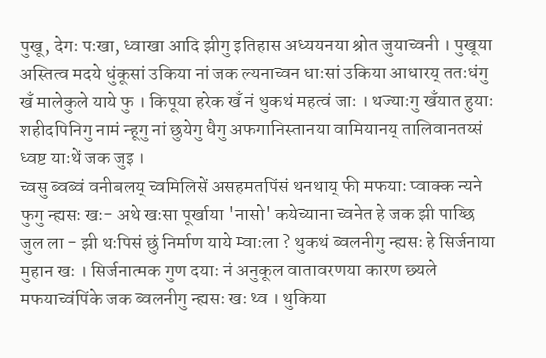पुखू, देगः पःखा, ध्वाखा आदि झीगु इतिहास अध्ययनया श्रोत जुयाच्वनी । पुखूया अस्तित्व मदये धुंकूसां उकिया नां जक ल्यनाच्वन धाःसां उकिया आधारय् ततःधंगु खँ मालेकुले याये फु । किपूया हरेक खँ नं थुकथं महत्वं जाः । थज्याःगु खँयात हुयाः शहीदपिनिगु नामं न्हूगु नां छुयेगु धैगु अफगानिस्तानया वामियानय् तालिवानतय्सं ध्वष्ट याःथें जक जुइ ।
च्वसु ब्वब्वं वनीबलय् च्वमिलिसें असहमतपिंसं थनथाय् फी मफयाः प्वाक्क न्यने फुगु न्ह्यसः खः- अथे खःसा पूर्खाया 'नासो' कयेच्याना च्वनेत हे जक झी पाय्छि जुल ला - झी थःपिसं छुं निर्माण याये म्वाःला ? थुकथं ब्वलनीगु न्ह्यसः हे सिर्जनाया मुहान खः । सिर्जनात्मक गुण दयाः नं अनुकूल वातावरणया कारण छ्यले मफयाच्वंपिंके जक ब्वलनीगु न्ह्यसः खः थ्व । थुकिया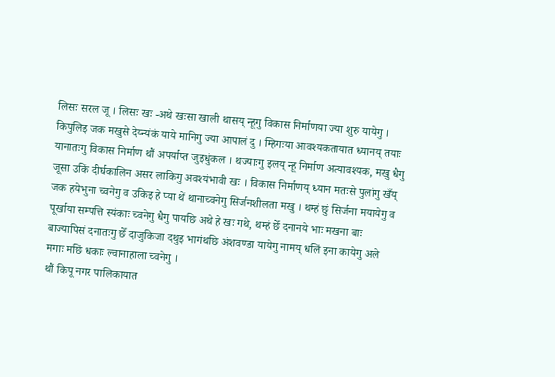लिसः सरल जू । लिसः खः -अथे खःसा खाली थासय् न्हूगु विकास निर्माणया ज्या शुरु यायेगु ।
किपुलिइ जक मखुसे देय्न्यंकं याये मानिगु ज्या आपालं दु । म्हिगःया आवश्यकतायात ध्यानय् तयाः यानातःगु विकास निर्माण थौं अपर्याप्त जुइधुंकल । थज्याःगु इलय् न्हू निर्माण अत्यावश्यक, मखु धैगु जूसा उकिं दीर्घकालिन असर लाकिगु अवश्यंभावी खः । विकास निर्माणय् ध्यान मतःसे पुलांगु खँय् जक हयेभुना च्वनेगु व उकिइ हे प्या थें थानाच्वनेगु सिर्जनशीलता मखु । थम्हं छुं सिर्जना मयायेगु व पूर्खाया सम्पत्ति स्यंकाः च्वनेगु धैगु पायछि अथे हे खः गथे, थम्हं छेँ दनानये भाः मखना बाः बाज्यापिसं दनातःगु छेँ दाजुकिजा दथुइ भागंथछि अंशवण्डा यायेगु नामय् धलिं इना कायेगु अले मगाः मछिं धकाः ल्वानाहाला च्वनेगु ।
थौं किपू नगर पालिकायात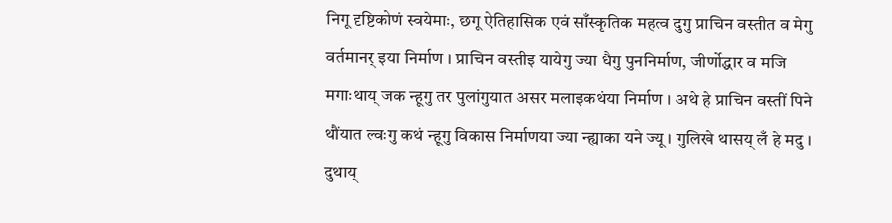निगू दृष्टिकोणं स्वयेमाः, छगू ऐतिहासिक एवं साँस्कृतिक महत्व दुगु प्राचिन वस्तीत व मेगु वर्तमानर् इया निर्माण । प्राचिन वस्तीइ यायेगु ज्या धैगु पुननिर्माण, जीर्णोद्धार व मजि मगाःथाय् जक न्हूगु तर पुलांगुयात असर मलाइकथंया निर्माण । अथे हे प्राचिन वस्तीं पिने थौंयात ल्वःगु कथं न्हूगु विकास निर्माणया ज्या न्ह्याका यने ज्यू । गुलिखे थासय् लँ हे मदु । दुथाय्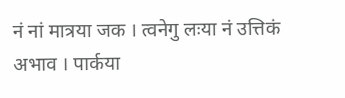नं नां मात्रया जक । त्वनेगु लःया नं उत्तिकं अभाव । पार्कया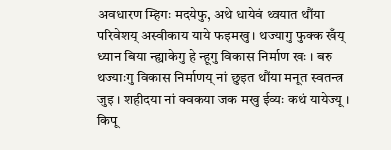अवधारण म्हिगः मदयेफु, अथे धायेवं थ्वयात थौंया परिवेशय् अस्वीकाय याये फइमखु । थज्यागु फुक्क खँय् ध्यान बिया न्ह्याकेगु हे न्हूगु विकास निर्माण खः । बरु थज्याःगु विकास निर्माणय् नां छुइत थौंया मनूत स्वतन्त्र जुइ । शहीदया नां क्वकया जक मखु ईव्यः कथं यायेज्यू ।
किपू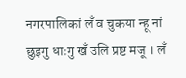नगरपालिकां लँ व चुकया न्हू नां छुइगु धाःगु खँ उलि प्रष्ट मजू । लँ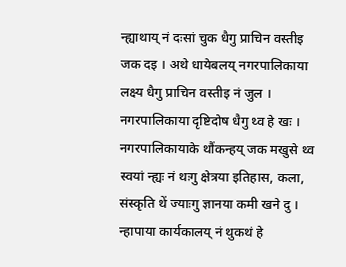न्ह्याथाय् नं दःसां चुक धैगु प्राचिन वस्तीइ जक दइ । अथे धायेबलय् नगरपालिकाया लक्ष्य धैगु प्राचिन वस्तीइ नं जुल । नगरपालिकाया दृष्टिदोष धैगु थ्व हे खः । नगरपालिकायाके थौंकन्हय् जक मखुसे थ्व स्वयां न्ह्यः नं थःगु क्षेत्रया इतिहास, कला, संस्कृति थें ज्याःगु ज्ञानया कमी खने दु । न्हापाया कार्यकालय् नं थुकथं हे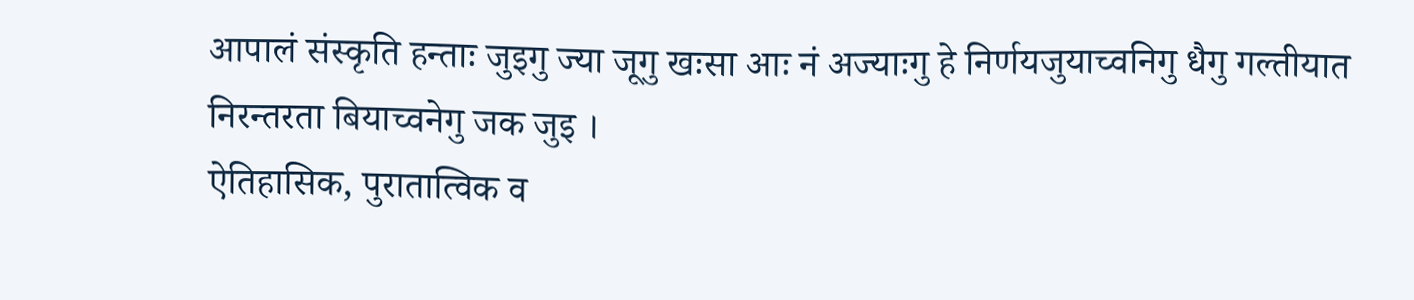आपालं संस्कृति हन्ताः जुइगु ज्या जूगु खःसा आः नं अज्याःगु हे निर्णयजुयाच्वनिगु धैगु गल्तीयात निरन्तरता बियाच्वनेगु जक जुइ ।
ऐतिहासिक, पुरातात्विक व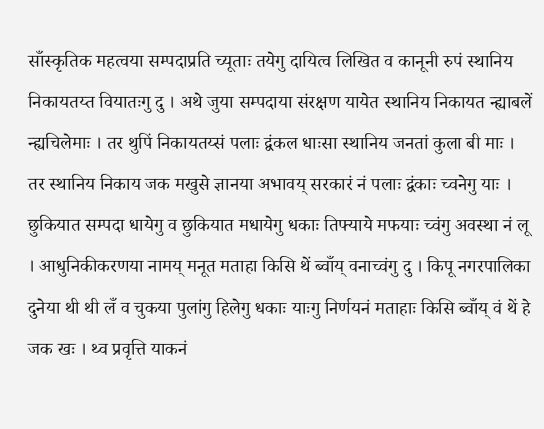साँस्कृतिक महत्वया सम्पदाप्रति च्यूताः तयेगु दायित्व लिखित व कानूनी रुपं स्थानिय निकायतय्त वियातःगु दु । अथे जुया सम्पदाया संरक्षण यायेत स्थानिय निकायत न्ह्याबलें न्ह्यचिलेमाः । तर थुपिं निकायतय्सं पलाः द्वंकल धाःसा स्थानिय जनतां कुला बी माः । तर स्थानिय निकाय जक मखुसे ज्ञानया अभावय् सरकारं नं पलाः द्वंकाः च्वनेगु याः । छुकियात सम्पदा धायेगु व छुकियात मधायेगु धकाः तिफ्याये मफयाः च्वंगु अवस्था नं लू । आधुनिकीकरणया नामय् मनूत मताहा किसि थें ब्वाँय् वनाच्वंगु दु । किपू नगरपालिका दुनेया थी थी लँ व चुकया पुलांगु हिलेगु धकाः याःगु निर्णयनं मताहाः किसि ब्वाँय् वं थें हे जक खः । थ्व प्रवृत्ति याकनं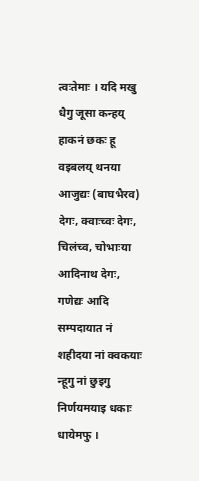त्वःतेमाः । यदि मखु धैगु जूसा कन्हय् हाकनं छकः हू वइबलय् थनया आजुद्यः (बाघभैरव) देगः, क्वाःच्वः देगः, चिलंच्व, चोभाःया आदिनाथ देगः, गणेद्यः आदि सम्पदायात नं शहीदया नां क्वकयाः न्हूगु नां छुइगु निर्णयमयाइ धकाः धायेमफु ।